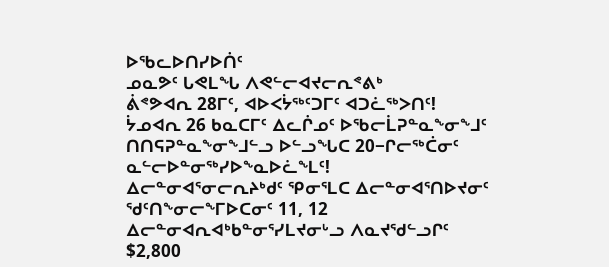ᐅᖃᓚᐅᑎᓯᐅᑏᑦ
ᓄᓇᕗᑦ ᒐᕙᒪᖓ ᐱᕙᓪᓕᐊᔪᓕᕆᕝᕕᒃ
ᕖᕝᕗᐊᕆ 28ᒥᑦ, ᐊᐅᐸᔮᖅᑦᑐᒥᑦ ᐊᑐᓛᖅᐳᑎᑦ!
ᔮᓄᐊᕆ 26 ᑲᓇᑕᒥᑦ ᐃᓚᒌᓄᑦ ᐅᖃᓕᒫᕈᓐᓇᖕᓂᖕᒧᑦ ᑎᑎᕋᕈᓐᓇᖕᓂᖕᒧᓪᓗ ᐅᓪᓗᖓᑕ 20−ᒋᓕᖅᑖᓂᑦ ᓇᓪᓕᐅᓐᓂᖅᓯᐅᖕᓇᐅᓛᖕᒪᑦ!
ᐃᓕᓐᓂᐊᕐᓂᓕᕆᔨᒃᑯᑦ ᕿᓂᕐᒪᑕ ᐃᓕᓐᓂᐊᕐᑎᐅᔪᓂᑦ ᖁᑦᑎᖕᓂᓕᖕᒥᐅᑕᓂᑦ 11, 12 ᐃᓕᓐᓂᐊᕆᐊᒃᑲᓐᓂᕐᓯᒪᔪᓂᒡᓗ ᐱᓇᔪᖁᓪᓗᒋᑦ $2,800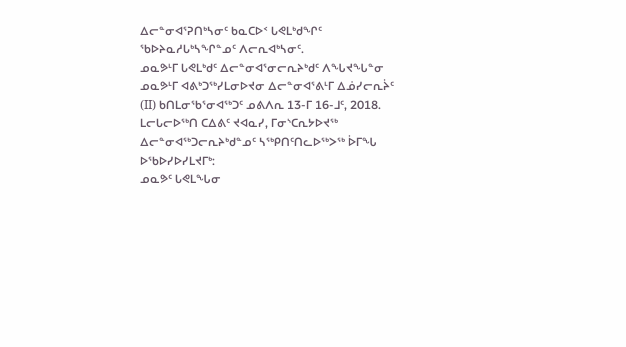ᐃᓕᓐᓂᐊᕐᕈᑎᒃᓴᓂᑦ ᑲᓇᑕᐅᑉ ᒐᕙᒪᒃᑯᖏᑦ ᖃᐅᔨᓇᓱᒐᒃᓴᖏᓐᓄᑦ ᐱᓕᕆᐊᒃᓴᓂᑦ.
ᓄᓇᕗᒻᒥ ᒐᕙᒪᒃᑯᑦ ᐃᓕᓐᓂᐊᕐᓂᓕᕆᔨᒃᑯᑦ ᐱᖓᔪᖓᓐᓂ ᓄᓇᕗᒻᒥ ᐊᕕᒃᑐᖅᓯᒪᓂᐅᔪᓂ ᐃᓕᓐᓂᐊᕐᕕᒻᒥ ᐃᓅᓯᓕᕆᔩᑦ (II) ᑲᑎᒪᓂᖃᕐᓂᐊᖅᑐᑦ ᓄᕕᐱᕆ 13-ᒥ 16-ᒧᑦ, 2018.
ᒪᓕᒐᓕᐅᖅᑎ ᑕᐃᕕᑦ ᔪᐊᓇᓯ, ᒥᓂᔅᑕᕆᔭᐅᔪᖅ ᐃᓕᓐᓂᐊᖅᑐᓕᕆᔨᒃᑯᓐᓄᑦ ᓴᖅᑭᑎᑦᑎᓚᐅᖅᐳᖅ ᐆᒥᖓ ᐅᖃᐅᓯᐅᓯᒪᔪᒥᒃ:
ᓄᓇᕗᑦ ᒐᕙᒪᖓᓂ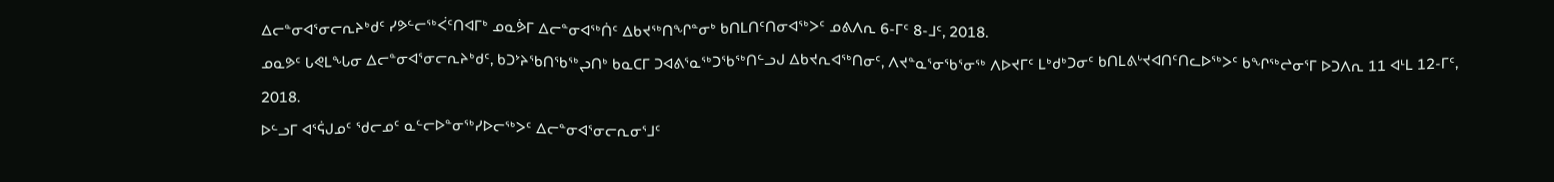ᐃᓕᓐᓂᐊᕐᓂᓕᕆᔨᒃᑯᑦ ᓯᕗᓪᓕᖅᐹᑦᑎᐊᒥᒃ ᓄᓇᕘᒥ ᐃᓕᓐᓂᐊᖅᑏᑦ ᐃᑲᔪᖅᑎᖏᓐᓂᒃ ᑲᑎᒪᑎᑦᑎᓂᐊᖅᐳᑦ ᓄᕕᐱᕆ 6-ᒥᑦ 8-ᒧᑦ, 2018.
ᓄᓇᕗᑦ ᒐᕙᒪᖓᓂ ᐃᓕᓐᓂᐊᕐᓂᓕᕆᔨᒃᑯᑦ, ᑲᑐᔾᔨᖃᑎᖃᖅᖢᑎᒃ ᑲᓇᑕᒥ ᑐᐊᕕᕐᓇᖅᑐᖃᖅᑎᓪᓗᒍ ᐃᑲᔪᕆᐊᖅᑎᓂᑦ, ᐱᔪᓐᓇᕐᓂᖃᕐᓂᖅ ᐱᐅᔪᒥᑦ ᒪᒃᑯᒃᑐᓂᑦ ᑲᑎᒪᕕᒡᔪᐊᑎᑦᑎᓚᐅᖅᐳᑦ ᑲᖏᖅᖠᓂᕐᒥ ᐅᑐᐱᕆ 11 ᐊᒻᒪ 12-ᒥᑦ, 2018.
ᐅᓪᓗᒥ ᐊᕐᕌᒍᓄᑦ ᖁᓕᓄᑦ ᓇᓪᓕᐅᓐᓂᖅᓯᐅᓕᖅᐳᑦ ᐃᓕᓐᓂᐊᕐᓂᓕᕆᓂᕐᒧᑦ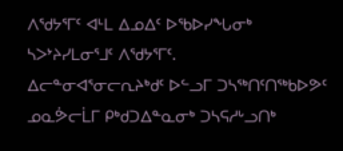ᐱᖁᔭᕐᒥᑦ ᐊᒻᒪ ᐃᓄᐃᑦ ᐅᖃᐅᓯᖓᓂᒃ ᓴᐳᔾᔨᓯᒪᓂᕐᒧᑦ ᐱᖁᔭᕐᒥᑦ.
ᐃᓕᓐᓂᐊᕐᓂᓕᕆᔨᒃᑯᑦ ᐅᓪᓗᒥ ᑐᓴᖅᑎᑦᑎᖅᑲᐅᕗᑦ ᓄᓇᕘᓕᒫᒥ ᑭᒃᑯᑐᐃᓐᓇᓂᒃ ᑐᓴᕋᓱᒡᓗᑎᒃ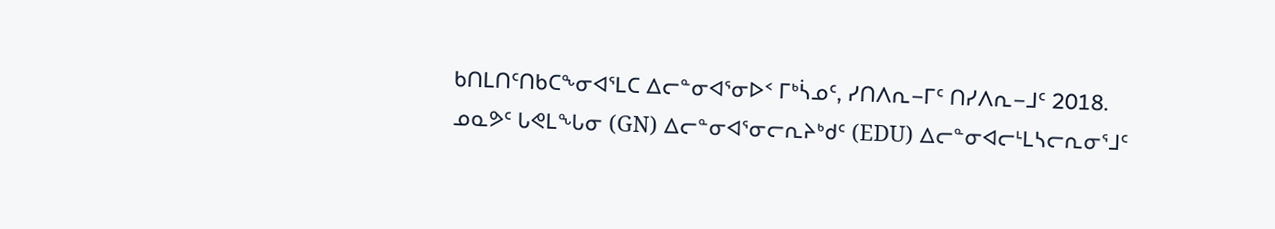ᑲᑎᒪᑎᑦᑎᑲᑕᖕᓂᐊᕐᒪᑕ ᐃᓕᓐᓂᐊᕐᓂᐅᑉ ᒥᒃᓵᓄᑦ, ᓯᑎᐱᕆ−ᒥᑦ ᑎᓯᐱᕆ−ᒧᑦ 2018.
ᓄᓇᕗᑦ ᒐᕙᒪᖓᓂ (GN) ᐃᓕᓐᓂᐊᕐᓂᓕᕆᔨᒃᑯᑦ (EDU) ᐃᓕᓐᓂᐊᓕᒻᒪᓴᓕᕆᓂᕐᒧᑦ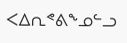ᐸᐃᕆᕝᕕᖕᓄᓪᓗ